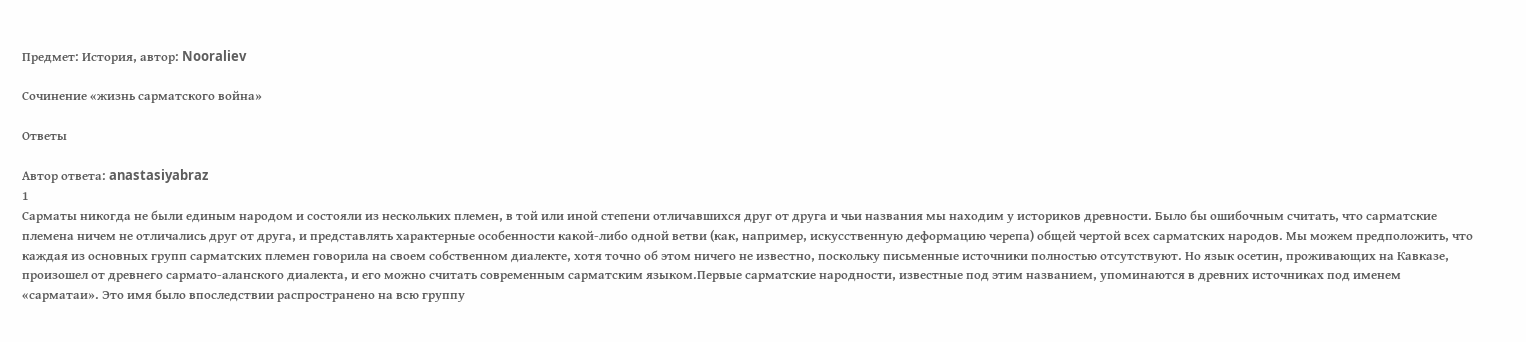Предмет: История, автор: Nooraliev

Сочинение «жизнь сарматского война»

Ответы

Автор ответа: anastasiyabraz
1
Сарматы никогда не были единым народом и состояли из нескольких племен, в той или иной степени отличавшихся друг от друга и чьи названия мы находим у историков древности. Было бы ошибочным считать, что сарматские племена ничем не отличались друг от друга, и представлять характерные особенности какой-либо одной ветви (как, например, искусственную деформацию черепа) общей чертой всех сарматских народов. Мы можем предположить, что каждая из основных групп сарматских племен говорила на своем собственном диалекте, хотя точно об этом ничего не известно, поскольку письменные источники полностью отсутствуют. Но язык осетин, проживающих на Кавказе, произошел от древнего сармато-аланского диалекта, и его можно считать современным сарматским языком.Первые сарматские народности, известные под этим названием, упоминаются в древних источниках под именем «сарматаи». Это имя было впоследствии распространено на всю группу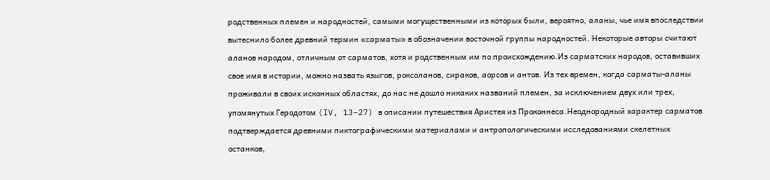родственных племен и народностей, самыми могущественными из которых были, вероятно, аланы, чье имя впоследствии вытеснило более древний термин «сарматы» в обозначении восточной группы народностей. Некоторые авторы считают аланов народом, отличным от сарматов, хотя и родственным им по происхождению.Из сарматских народов, оставивших свое имя в истории, можно назвать языгов, роксоланов, сираков, аорсов и антов. Из тех времен, когда сарматы-аланы проживали в своих исконных областях, до нас не дошло никаких названий племен, за исключением двух или трех, упомянутых Геродотом (IV, 13–27) в описании путешествия Аристея из Проконнеса.Неоднородный характер сарматов подтверждается древними пиктографическими материалами и антропологическими исследованиями скелетных останков,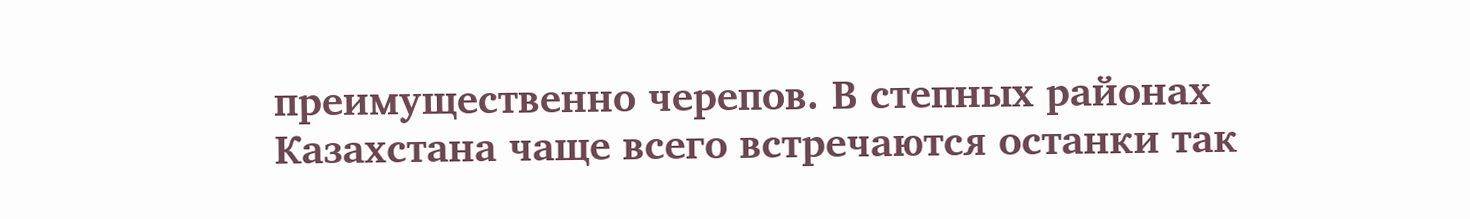преимущественно черепов. В степных районах Казахстана чаще всего встречаются останки так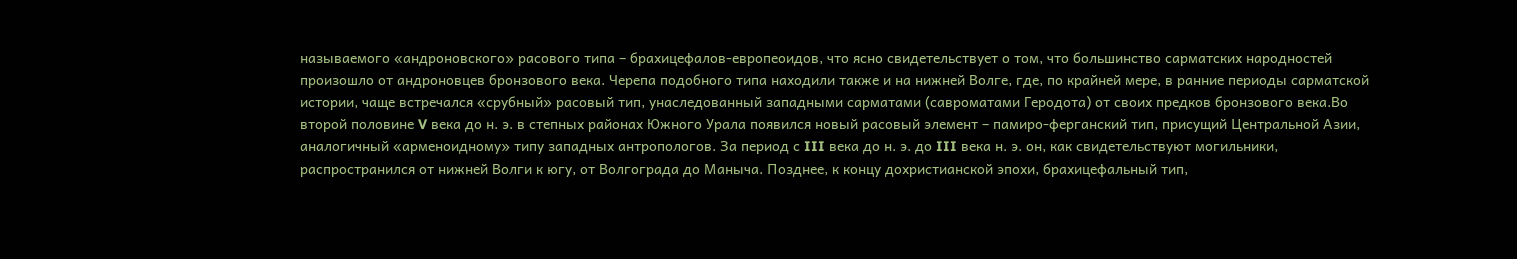называемого «андроновского» расового типа – брахицефалов-европеоидов, что ясно свидетельствует о том, что большинство сарматских народностей произошло от андроновцев бронзового века. Черепа подобного типа находили также и на нижней Волге, где, по крайней мере, в ранние периоды сарматской истории, чаще встречался «срубный» расовый тип, унаследованный западными сарматами (савроматами Геродота) от своих предков бронзового века.Во второй половине V века до н. э. в степных районах Южного Урала появился новый расовый элемент – памиро-ферганский тип, присущий Центральной Азии, аналогичный «арменоидному» типу западных антропологов. За период с III века до н. э. до III века н. э. он, как свидетельствуют могильники, распространился от нижней Волги к югу, от Волгограда до Маныча. Позднее, к концу дохристианской эпохи, брахицефальный тип,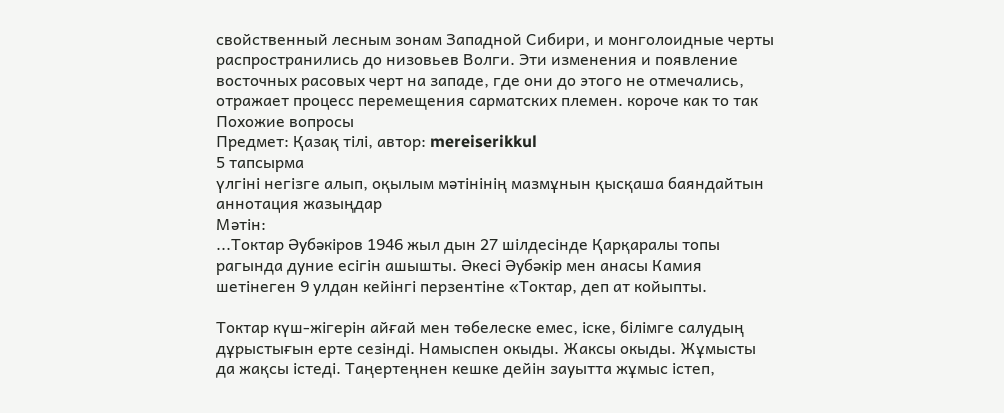свойственный лесным зонам Западной Сибири, и монголоидные черты распространились до низовьев Волги. Эти изменения и появление восточных расовых черт на западе, где они до этого не отмечались, отражает процесс перемещения сарматских племен. короче как то так
Похожие вопросы
Предмет: Қазақ тiлi, автор: mereiserikkul
5 тапсырма
үлгіні негізге алып, оқылым мәтінінің мазмұнын қысқаша баяндайтын аннотация жазыңдар
Мәтін:
...Токтар Әубәкіров 1946 жыл дын 27 шілдесінде Қарқаралы топы рагында дуние есігін ашышты. Әкесі Әубәкір мен анасы Камия шетінеген 9 улдан кейінгі перзентіне «Токтар, деп ат койыпты.

Токтар күш-жігерін айғай мен төбелеске емес, іске, білімге салудың дұрыстығын ерте сезiндi. Намыспен окыды. Жаксы окыды. Жұмысты да жақсы істеді. Таңертеңнен кешке дейін зауытта жұмыс істеп,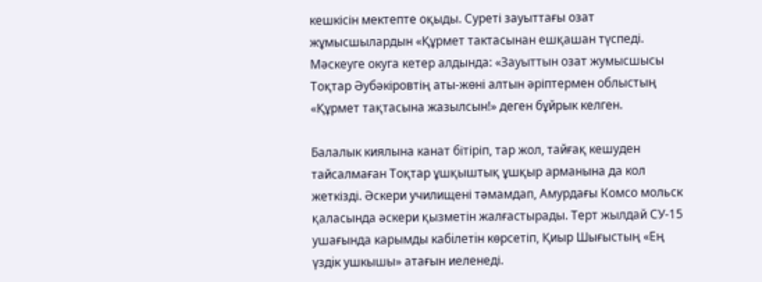кешкісін мектепте оқыды. Суреті зауыттағы озат жұмысшылардын «Құрмет тактасынан ешқашан түспеді. Мәскеуге окуга кетер алдында: «Зауыттын озат жумысшысы Тоқтар Әубәкіровтің аты-жөні алтын әріптермен облыстың «Құрмет тақтасына жазылсын!» деген бұйрык келген.

Балалык киялына канат бітіріп, тар жол, тайғақ кешуден тайсалмаған Тоқтар ұшқыштық ұшқыр арманына да кол жеткізді. Әскери училищені тәмамдап, Амурдағы Комсо мольск қаласында әскери қызметін жалғастырады. Терт жылдай СУ-15 ушағында карымды кабiлетiн көрсетіп, Қиыр Шығыстың «Ең үздiк ушкышы» атағын иеленеді.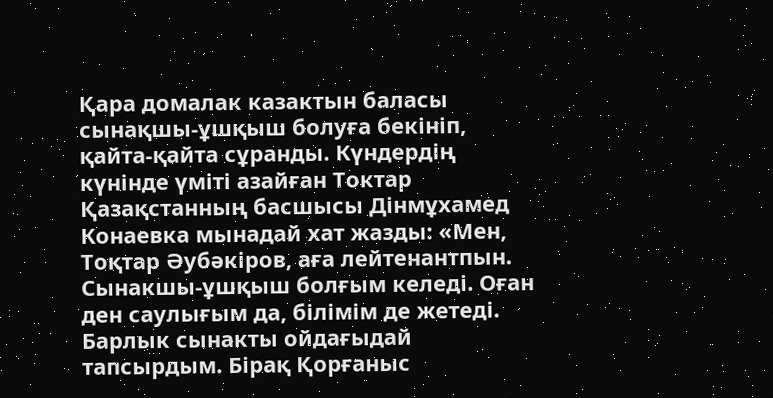Қара домалак казактын баласы сынақшы-ұшқыш болуға бекініп, қайта-қайта сұранды. Күндердің күнінде үміті азайған Токтар Қазақстанның басшысы Дінмұхамед Конаевка мынадай хат жазды: «Мен, Тоқтар Әубәкіров, аға лейтенантпын. Сынакшы-ұшқыш болғым келеді. Оған ден саулығым да, бiлiмiм де жетеді. Барлык сынакты ойдағыдай тапсырдым. Бірақ Қорғаныс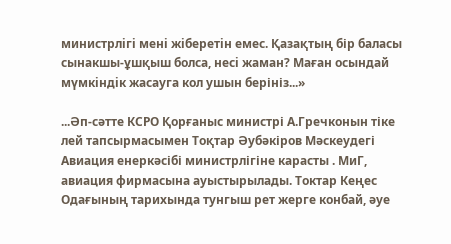министрлiгi менi жiберетiн емес. Қазақтың бір баласы сынакшы-ұшқыш болса, несi жаман? Маған осындай мүмкiндiк жасауга кол ушын берініз...»

...Әп-сәтте КСРО Қорғаныс министрі А.Гречконын тіке лей тапсырмасымен Тоқтар Әубәкіров Мәскеудегі Авиация енеркәсібі министрлігіне карасты . МиГ, авиация фирмасына ауыстырылады. Токтар Кеңес Одағының тарихында тунгыш рет жерге конбай, әуе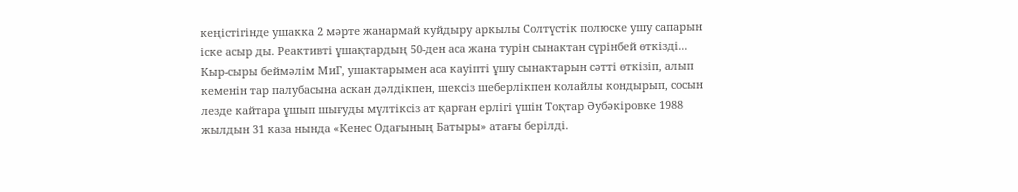кеңiстiгiнде ушакка 2 мәрте жанармай куйдыру аркылы Солтүстік полюске ушу сапарын iске асыр ды. Реактивті ұшақтардың 50-ден аса жана турiн сынактан сүрінбей өткізді... Кыр-сыры беймәлім МиГ, ушактарымен аса кауіпті ұшу сынактарын сәтті өткізіп, алып кеменін тар палубасына аскан дәлдікпен, шексіз шеберлікпен колайлы кондырып, сосын лезде кайтара ұшып шығуды мүлтіксіз ат қарған ерлігі үшін Тоқтар Әубәкіровке 1988 жылдын 31 каза нында «Кенес Одағының Батыры» атағы берілді.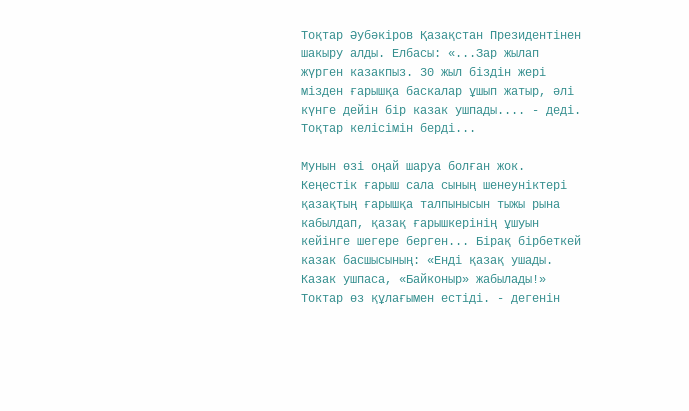Тоқтар Әубәкіров Қазақстан Президентiнен шакыру алды. Елбасы: «...Зар жылап жүрген казакпыз. 30 жыл бiздiн жерi мiзден ғарышқа баскалар ұшып жатыр, әлі күнге дейiн бiр казак ушпады.... - дедi. Тоқтар келісімін берді...

Мунын өзі оңай шаруа болған жок. Кеңестік ғарыш сала сының шенеуніктері қазақтың ғарышқа талпынысын тыжы рына кабылдап, қазақ ғарышкерiнiң ұшуын кейінге шегере берген... Бірақ бірбеткей казак басшысының: «Ендi қазақ ушады. Казак ушпаса, «Байконыр» жабылады!» Токтар өз құлағымен естіді. - дегенін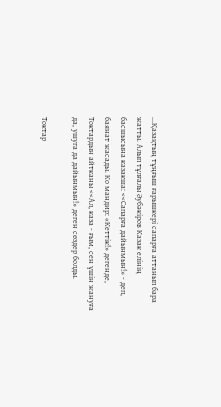...Қазақтың тұңғыш ғарышкері сапарға аттанып бара жатты. Алып тұлғалы Әубәкіров Казак елінің басшысына казакша: <<Сапарға дайынмын!» - деп, баянат жасады. Ко мандир: «Кеттік!» дегенде, Токтардын айтканы <<Ал, каза - ғым, сен үшін жануға да, ушуга да дайынмын!» деген сөздер болды.

Токтар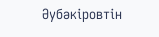Әубәкіровтін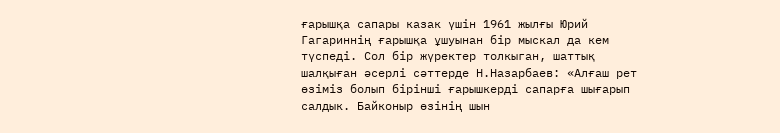ғарышқа сапары казак үшін 1961 жылғы Юрий Гагариннің ғарышқа ұшуынан бiр мыскал да кем түспеді. Сол бір жүректер толкыган, шаттық шалқыған әсерлі сәттерде Н.Назарбаев: «Алғаш рет өзiмiз болып бірінші ғарышкерді сапарға шығарып салдык. Байконыр өзінің шын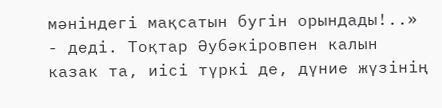мәніндегі мақсатын бугiн орындады!..» - деді. Тоқтар Әубәкіровпен калын казак та, иiсi түркi де, дүние жүзінің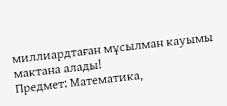миллиардтаған мұсылман кауымы мактана алады!
Предмет: Математика,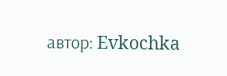автор: Evkochka